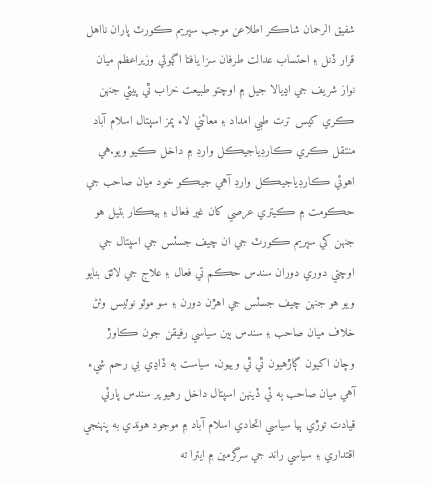شفيق الرحمان شاڪر اطلاعن موجب سپريم ڪورٽ پاران نااهل قرار ڏنل ۽ احتساب عدالت طرفان سزا يافتا اڳوڻي وزيراعظم ميان نواز شريف جي اڍيالا جيل ۾ اوچتو طبيعت خراب ٿي پيئي جنهن ڪري کيس ترت طبي امداد ۽ معائني لاء پمز اسپتال اسلام آباد منتقل ڪري ڪارڊياجيڪل وارڊ ۾ داخل ڪيو ويو.هي اهوئي ڪارڊياجيڪل وارڊ آهي جيڪو خود ميان صاحب جي حڪومت ۾ ڪيتري عرصي کان غير فعال ۽ بيڪار بڻيل هو جنهن کي سپريم ڪورٽ جي ان چيف جسٽس جي اسپتال جي اوچتي دوري دوران سندس حڪم تي فعال ۽ علاج جي لائق بنايو ويو هو جنهن چيف جسٽس جي اهڙن دورن ۽ سو موٽو نوٽيس وٺڻ خلاف ميان صاحب ۽ سندس ٻين سياسي رفيقن جون ڪاوڙ وچان اکيون ڳاڙهيون ٿي ٿي وييون. سياست به ڏاڍي بي رحم شيء آهي ميان صاحب ٻه ٽي ڏينهن اسپتال داخل رهيو پر سندس پارٽي قيادت توڙي ٻيا سياسي اتحادي اسلام آباد ۾ موجود هوندي به پنهنجي اقتداري ۽ سياسي راند جي سرگرمين ۾ ايترا ته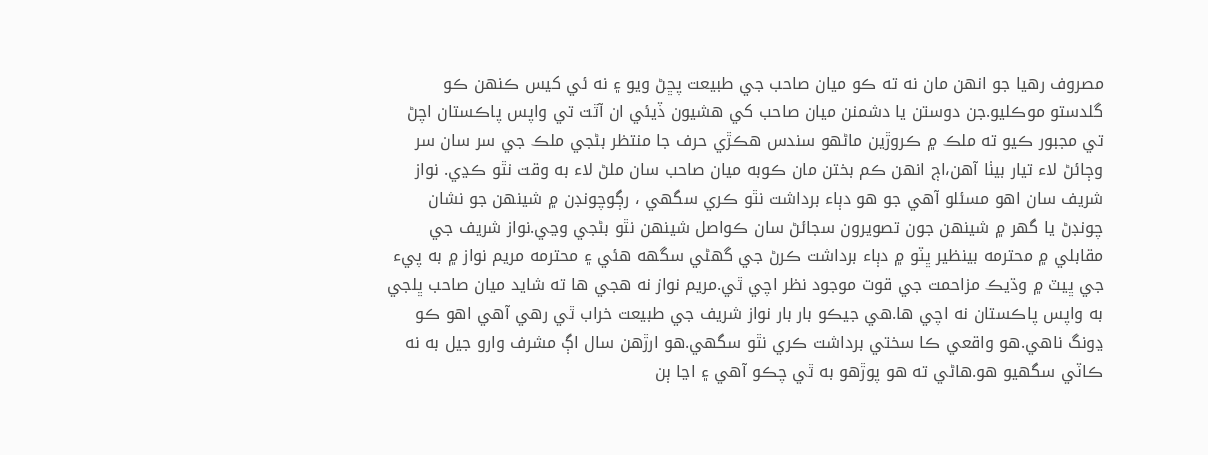مصروف رهيا جو انهن مان نه ته ڪو ميان صاحب جي طبيعت پڇڻ ويو ۽ نه ئي کيس ڪنهن ڪو گلدستو موڪليو.جن دوستن يا دشمنن ميان صاحب کي هشيون ڏيئي ان آٿت تي واپس پاڪستان اچڻ تي مجبور ڪيو ته ملڪ ۾ ڪروڙين ماڻهو سندس هڪڙي حرف جا منتظر بڻجي ملڪ جي سر سان سر وڄائڻ لاء تيار بيٺا آهن،اڄ انهن ڪم بختن مان ڪوبه ميان صاحب سان ملڻ لاء به وقت نٿو ڪڍي. نواز شريف سان اهو مسئلو آهي جو هو دٻاء برداشت نٿو ڪري سگھي ، رڳوچونڊن ۾ شينهن جو نشان چونڊڻ يا گھر ۾ شينهن جون تصويرون سجائڻ سان ڪواصل شينهن نٿو بڻجي وڃي.نواز شريف جي مقابلي ۾ محترمه بينظير ڀٽو ۾ دٻاء برداشت ڪرڻ جي گھڻي سگھه هئي ۽ محترمه مريم نواز ۾ به پيء جي ڀيٽ ۾ وڌيڪ مزاحمت جي قوت موجود نظر اچي ٿي.مريم نواز نه هجي ها ته شايد ميان صاحب ڀلجي به واپس پاڪستان نه اچي ها.هي جيڪو بار بار نواز شريف جي طبيعت خراب ٿي رهي آهي اهو ڪو ڍونگ ناهي.هو واقعي ڪا سختي برداشت ڪري نٿو سگھي.هو ارڙهن سال اڳ مشرف وارو جيل به نه ڪاٽي سگھيو هو.هاڻي ته هو پوڙهو به ٿي چڪو آهي ۽ اڃا ٻن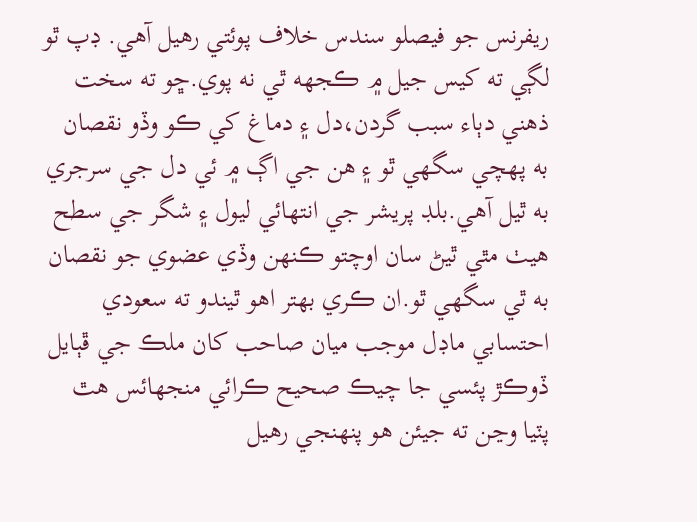ريفرنس جو فيصلو سندس خلاف پوئتي رهيل آهي. ڊپ ٿو لڳي ته کيس جيل ۾ ڪجهه ٿي نه پوي.ڇو ته سخت ذهني دٻاء سبب گردن،دل ۽ دماغ کي ڪو وڏو نقصان به پهچي سگھي ٿو ۽ هن جي اڳ ۾ ئي دل جي سرجري به ٿيل آهي.بلڊ پريشر جي انتهائي ليول ۽ شگر جي سطح هيٺ مٿي ٿيڻ سان اوچتو ڪنهن وڏي عضوي جو نقصان به ٿي سگھي ٿو.ان ڪري بهتر اهو ٿيندو ته سعودي احتسابي ماڊل موجب ميان صاحب کان ملڪ جي ڦٻايل ڏوڪڙ پئسي جا چيڪ صحيح ڪرائي منجھائس هٿ پٽيا وڃن ته جيئن هو پنهنجي رهيل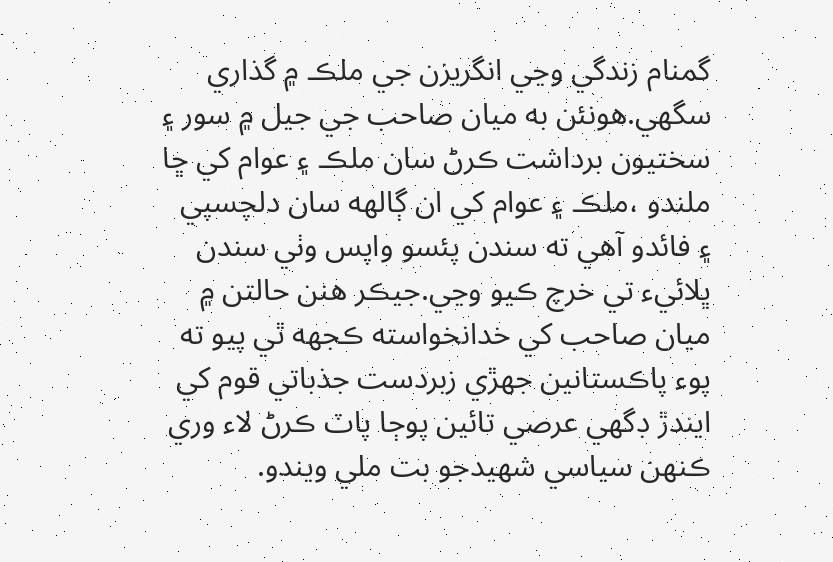گمنام زندگي وڃي انگريزن جي ملڪ ۾ گذاري سگھي.هونئن به ميان صاحب جي جيل ۾ سور ۽ سختيون برداشت ڪرڻ سان ملڪ ۽ عوام کي ڇا ملندو ،ملڪ ۽ عوام کي ان ڳالهه سان دلچسپي ۽ فائدو آهي ته سندن پئسو واپس وٺي سندن ڀلائيء تي خرچ ڪيو وڃي.جيڪر هنن حالتن ۾ ميان صاحب کي خدانخواسته ڪجهه ٿي پيو ته پوء پاڪستانين جهڙي زبردست جذباتي قوم کي ايندڙ ڊگھي عرصي تائين پوڄا پاٽ ڪرڻ لاء وري ڪنهن سياسي شهيدجو بت ملي ويندو.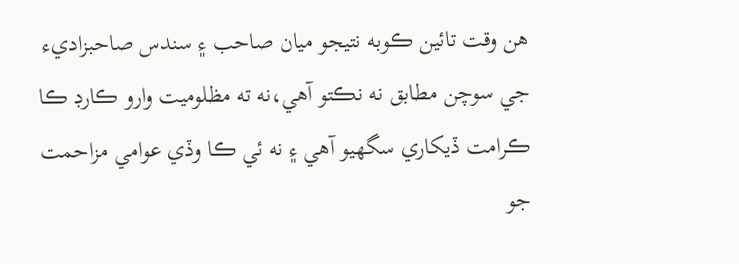هن وقت تائين ڪوبه نتيجو ميان صاحب ۽ سندس صاحبزاديء جي سوچن مطابق نه نڪتو آهي،نه ته مظلوميت وارو ڪارڊ ڪا ڪرامت ڏيکاري سگھيو آهي ۽ نه ئي ڪا وڏي عوامي مزاحمت جو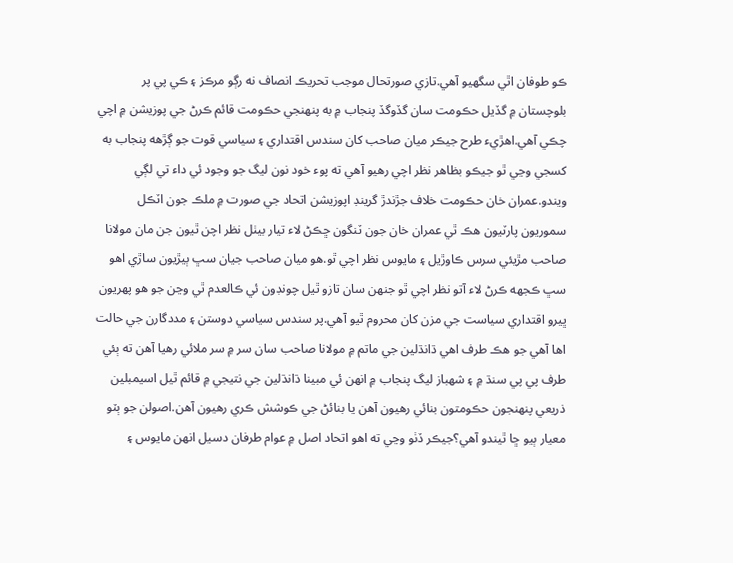ڪو طوفان اٿي سگھيو آهي.تازي صورتحال موجب تحريڪ انصاف نه رڳو مرڪز ۽ ڪي پي پر بلوچستان ۾ گڏيل حڪومت سان گڏوگڏ پنجاب ۾ به پنهنجي حڪومت قائم ڪرڻ جي پوزيشن ۾ اچي چڪي آهي.اهڙيء طرح جيڪر ميان صاحب کان سندس اقتداري ۽ سياسي قوت جو ڳڙهه پنجاب به کسجي وڃي ٿو جيڪو بظاهر نظر اچي رهيو آهي ته پوء خود نون ليگ جو وجود ئي داء تي لڳي ويندو.عمران خان حڪومت خلاف جڙندڙ گرينڊ اپوزيشن اتحاد جي صورت ۾ ملڪ جون اٽڪل سموريون پارٽيون هڪ ٿي عمران خان جون ٽنگون ڇڪڻ لاء تيار بيٺل نظر اچن ٿيون جن مان مولانا صاحب مڙيئي سرس ڪاوڙيل ۽ مايوس نظر اچي ٿو.هو ميان صاحب جيان سڀ ٻيڙيون ساڙي اهو سڀ ڪجهه ڪرڻ لاء آتو نظر اچي ٿو جنهن سان تازو ٿيل چونڊون ئي ڪالعدم ٿي وڃن جو هو پهريون ڀيرو اقتداري سياست جي مزن کان محروم ٿيو آهي.پر سندس سياسي دوستن ۽ مددگارن جي حالت اها آهي جو هڪ طرف اهي ڌانڌلين جي ماتم ۾ مولانا صاحب سان سر ۾ سر ملائي رهيا آهن ته ٻئي طرف پي پي سنڌ ۾ ۽ شهباز ليگ پنجاب ۾ انهن ئي مبينا ڌانڌلين جي نتيجي ۾ قائم ٿيل اسيمبلين ذريعي پنهنجون حڪومتون بنائي رهيون آهن يا بنائڻ جي ڪوشش ڪري رهيون آهن.اصولن جو ٻٽو معيار ٻيو ڇا ٿيندو آهي؟جيڪر ڏٺو وڃي ته اهو اتحاد اصل ۾ عوام طرفان دسيل انهن مايوس ۽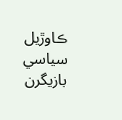ڪاوڙيل سياسي بازيگرن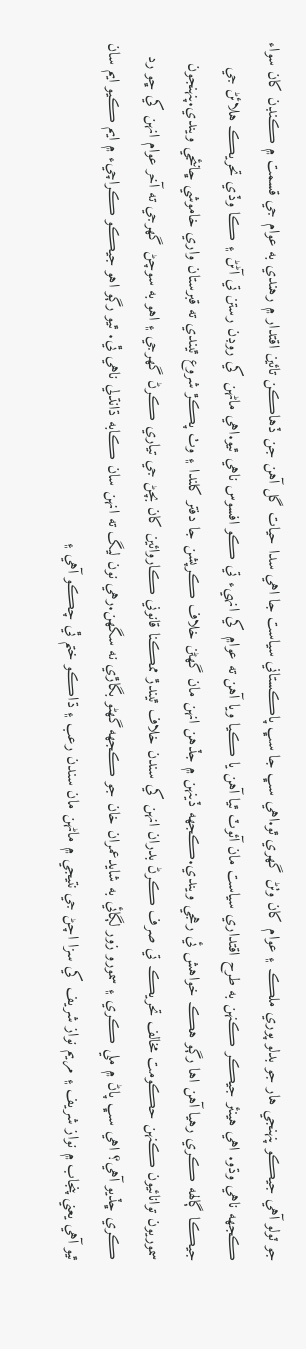جو ٽولو آهي جيڪو پنهنجي هار جو بدلو پوري ملڪ ۽ عوام کان وٺڻ گھري ٿو.اهي سڀ جا سڀ پاڪستاني سياست جا اهي سدا حيات گل آهن جن ڏهاڪن تائين اقتدار ۾ رهندي به عوام جي قسمت ۾ ڪنڊن کان سواء ڪجهه ناهي وڌو. اهي هينئر جيڪر ڪنهن به طرح اقتداري سياست مان آئوٽ ٿيا آهن يا ڪيا ويا آهن ته عوا۾ کي انهيء تي ڪو افسوس ناهي ٿيو.اهي ماڻهن کي روڊن رستن تي آڻڻ ۽ ڪا وڏي تحريڪ هلائڻ جي جيڪا ڳالهه ڪري رهيا آهن اها رڳو هڪ خواهش ئي رهجي ويندي.ڪجهه ڏينهن ۾ جڏهن انهن مان گھڻن خلاف ڪرپشن جا دفتر کلندا ۽ وٺ پڪڙ شروع ٿيندي ته قبرستان واري خاموشي ڇانئجي ويندي.پنهنجون سموريون توانائيون ڪنهن حڪومت مخالف تحريڪ تي صرف ڪرڻ بدران انهن کي سندن خلاف ٿيندڙ ممڪنا قانوني ڪاروائين کان بچڻ جي تياري ڪرڻ گھرجي ۽ اهو به سوچڻ گھرجي ته آخر عوام انهن کي ڇو رد ڪري ڇڏيو آهي؟ اهي سڀ پاڻ ۾ ملي ڪري ۽ سمورو زور لڳائي به شايدعمران خان جو ڪجهه گھڻو بگاڙي نه سگھن.رهي نون ليگ ته انهن سان ڪابه ڌانڌلي ناهي ٿي. ٿيو رڳو اهو جيڪو ڪراچيء ۾ ايم ڪيو ايم سان ٿيو آهي يعني پنجاب ۾ نواز شريف ۽ مريم نواز شريف کي سزا اچڻ جي نتيجي ۾ ماڻهن مان سندن رعب ۽ ڌاڪو ختم ٿي چڪو آهي ۽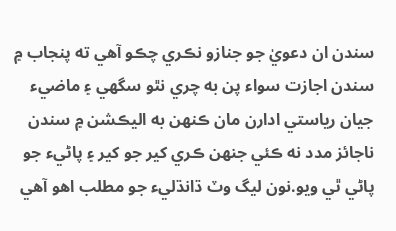سندن ان دعويٰ جو جنازو نڪري چڪو آهي ته پنجاب ۾ سندن اجازت سواء پن به چري نٿو سگھي ۽ ماضيء جيان رياستي ادارن مان ڪنهن به اليڪشن ۾ سندن ناجائز مدد نه ڪئي جنهن ڪري کير جو کير ۽ پاڻيء جو پاڻي ٿي ويو.نون ليگ وٽ ڌانڌليء جو مطلب اهو آهي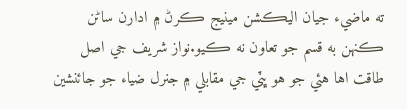ته ماضيء جيان اليڪشن مينيج ڪرڻ ۾ ادارن ساڻن ڪنهن به قسم جو تعاون نه ڪيو.نواز شريف جي اصل طاقت اها هئي جو هو ڀٽي جي مقابلي ۾ جنرل ضياء جو جائنشين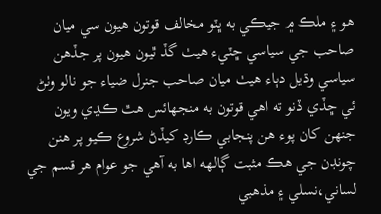هو ۽ ملڪ ۾ جيڪي به ڀٽو مخالف قوتون هيون سي ميان صاحب جي سياسي ڇٽيء هيٺ گڏ ٿيون هيون پر جڏهن سياسي وڌيل دٻاء هيٺ ميان صاحب جنرل ضياء جو نالو وٺڻ ئي ڇڏي ڏنو ته اهي قوتون به منجھائس هٿ ڪڍي ويون جنهن کان پوء هن پنجابي ڪارڊ کيڏڻ شروع ڪيو پر هنن چونڊن جي هڪ مثبت ڳالهه اها به آهي جو عوام هر قسم جي لساني،نسلي ۽ مذهبي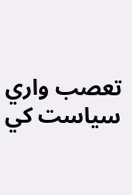تعصب واري سياست کي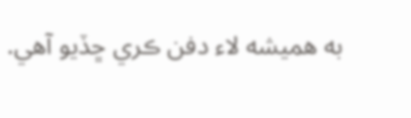به هميشه لاء دفن ڪري ڇڏيو آهي.